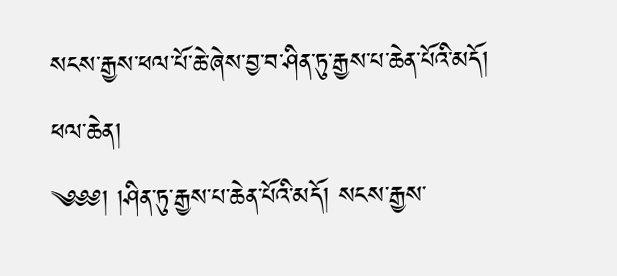སངས་རྒྱས་ཕལ་པོ་ཆེ་ཞེས་བྱ་བ་ཤིན་ཏུ་རྒྱས་པ་ཆེན་པོའི་མདོ།
ཕལ་ཆེན།
༄༅༅། །ཤིན་ཏུ་རྒྱས་པ་ཆེན་པོའི་མདོ། སངས་རྒྱས་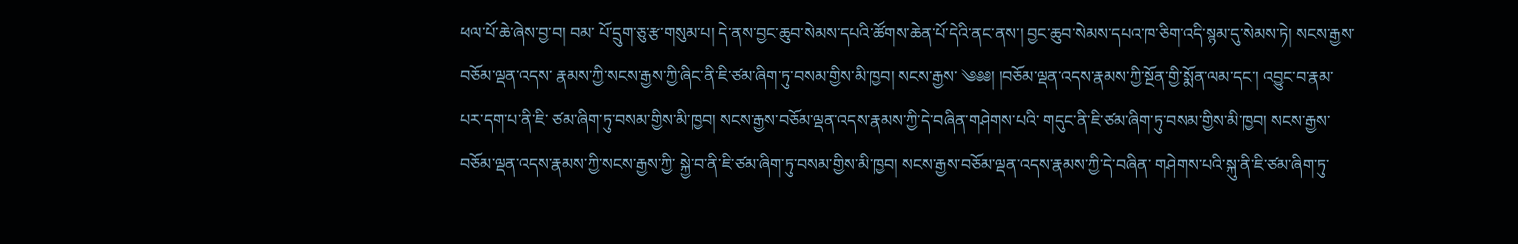ཕལ་པོ་ཆེ་ཞེས་བྱ་བ། བམ་ པོ་དྲུག་ཅུ་རྩ་གསུམ་པ། དེ་ནས་བྱང་ཆུབ་སེམས་དཔའི་ཚོགས་ཆེན་པོ་དེའི་ནང་ནས་། བྱང་ཆུབ་སེམས་དཔའ་ཁ་ཅིག་འདི་སྙམ་དུ་སེམས་ཏེ། སངས་རྒྱས་བཅོམ་ལྡན་འདས་ རྣམས་ཀྱི་སངས་རྒྱས་ཀྱི་ཞིང་ནི་ཇི་ཙམ་ཞིག་ཏུ་བསམ་གྱིས་མི་ཁྱབ། སངས་རྒྱས་ ༄༅༅། །བཅོམ་ལྡན་འདས་རྣམས་ཀྱི་སྔོན་གྱི་སྨོན་ལམ་དང་། འབྱུང་བ་རྣམ་པར་དག་པ་ནི་ཇི་ ཙམ་ཞིག་ཏུ་བསམ་གྱིས་མི་ཁྱབ། སངས་རྒྱས་བཅོམ་ལྡན་འདས་རྣམས་ཀྱི་དེ་བཞིན་གཤེགས་པའི་ གདུང་ནི་ཇི་ཙམ་ཞིག་ཏུ་བསམ་གྱིས་མི་ཁྱབ། སངས་རྒྱས་བཅོམ་ལྡན་འདས་རྣམས་ཀྱི་སངས་རྒྱས་ཀྱི་ སྐྱེ་བ་ནི་ཇི་ཙམ་ཞིག་ཏུ་བསམ་གྱིས་མི་ཁྱབ། སངས་རྒྱས་བཅོམ་ལྡན་འདས་རྣམས་ཀྱི་དེ་བཞིན་ གཤེགས་པའི་སྐུ་ནི་ཇི་ཙམ་ཞིག་ཏུ་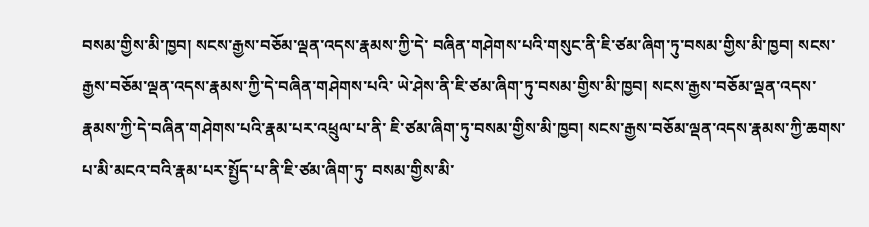བསམ་གྱིས་མི་ཁྱབ། སངས་རྒྱས་བཅོམ་ལྡན་འདས་རྣམས་ཀྱི་དེ་ བཞིན་གཤེགས་པའི་གསུང་ནི་ཇི་ཙམ་ཞིག་ཏུ་བསམ་གྱིས་མི་ཁྱབ། སངས་རྒྱས་བཅོམ་ལྡན་འདས་རྣམས་ཀྱི་དེ་བཞིན་གཤེགས་པའི་ ཡེ་ཤེས་ནི་ཇི་ཙམ་ཞིག་ཏུ་བསམ་གྱིས་མི་ཁྱབ། སངས་རྒྱས་བཅོམ་ལྡན་འདས་རྣམས་ཀྱི་དེ་བཞིན་གཤེགས་པའི་རྣམ་པར་འཕྲུལ་པ་ནི་ ཇི་ཙམ་ཞིག་ཏུ་བསམ་གྱིས་མི་ཁྱབ། སངས་རྒྱས་བཅོམ་ལྡན་འདས་རྣམས་ཀྱི་ཆགས་པ་མི་མངའ་བའི་རྣམ་པར་སྤྱོད་པ་ནི་ཇི་ཙམ་ཞིག་ཏུ་ བསམ་གྱིས་མི་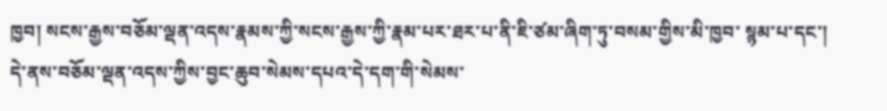ཁྱབ། སངས་རྒྱས་བཅོམ་ལྡན་འདས་རྣམས་ཀྱི་སངས་རྒྱས་ཀྱི་རྣམ་པར་ཐར་པ་ནི་ཇི་ཙམ་ཞིག་ཏུ་བསམ་གྱིས་མི་ཁྱབ་ སྙམ་པ་དང་། དེ་ནས་བཅོམ་ལྡན་འདས་ཀྱིས་བྱང་ཆུབ་སེམས་དཔའ་དེ་དག་གི་སེམས་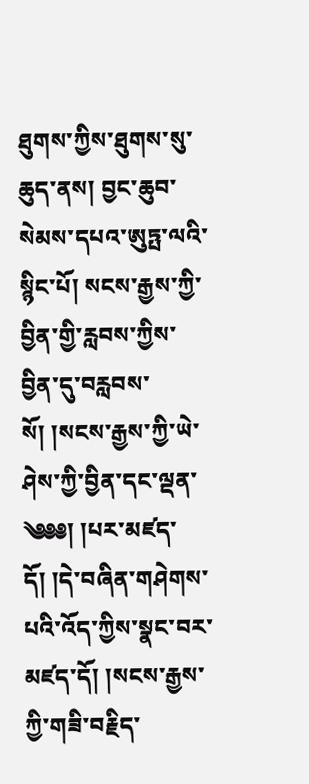ཐུགས་ཀྱིས་ཐུགས་སུ་ཆུད་ནས། བྱང་ཆུབ་ སེམས་དཔའ་ཨུཏྤ་ལའི་སྙིང་པོ། སངས་རྒྱས་ཀྱི་བྱིན་གྱི་རླབས་ཀྱིས་བྱིན་དུ་བརླབས་སོ། །སངས་རྒྱས་ཀྱི་ཡེ་ཤེས་ཀྱི་བྱིན་དང་ལྡན་ ༄༅༅། །པར་མཛད་དོ། །དེ་བཞིན་གཤེགས་པའི་འོད་ཀྱིས་སྣང་བར་མཛད་དོ། །སངས་རྒྱས་ཀྱི་གཟི་བརྗིད་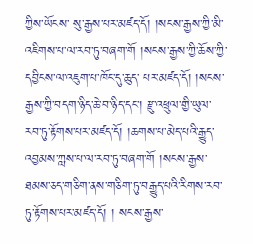ཀྱིས་ཡོངས་ སུ་རྒྱས་པར་མཛད་དོ། །སངས་རྒྱས་ཀྱི་མི་འཇིགས་པ་ལ་རབ་ཏུ་བཞག་གོ །སངས་རྒྱས་ཀྱི་ཆོས་ཀྱི་དབྱིངས་ལ་འཇུག་པ་ཁོང་དུ་ཆུད་ པར་མཛད་དོ། །སངས་རྒྱས་ཀྱི་བདག་ཉིད་ཆེ་བ་ཉིད་དང་། རྫུ་འཕྲུལ་གྱི་ཡུལ་རབ་ཏུ་རྟོགས་པར་མཛད་དོ། །ཆགས་པ་མེད་པའི་རྒྱུད་ འབྱམས་ཀླས་པ་ལ་རབ་ཏུ་བཞག་གོ །སངས་རྒྱས་ཐམས་ཅད་གཅིག་ནས་གཅིག་ཏུ་བརྒྱུད་པའི་རིགས་རབ་ཏུ་རྟོགས་པར་མཛད་དོ། ། སངས་རྒྱས་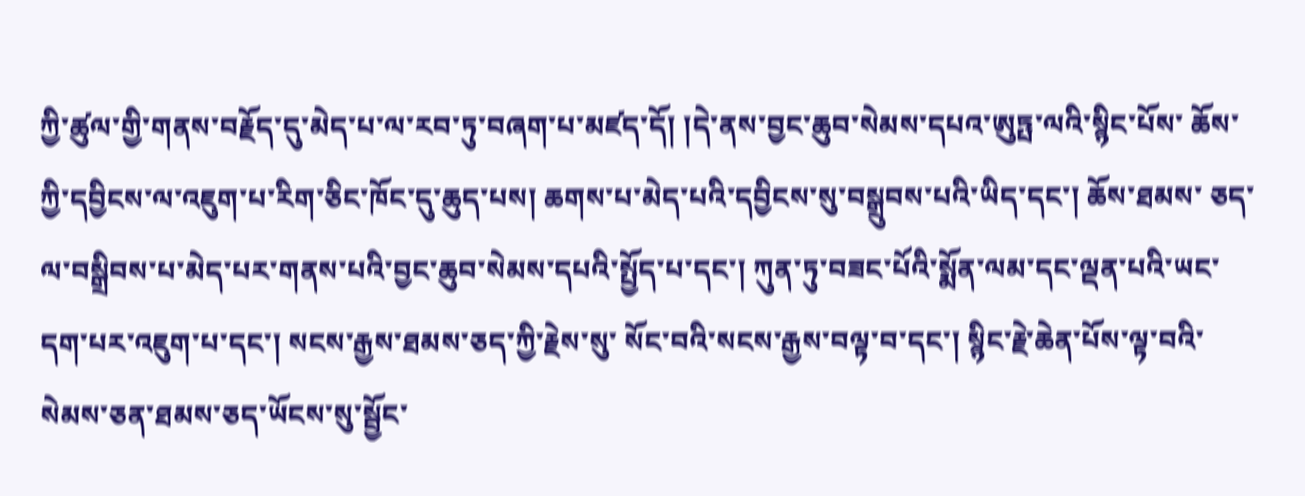ཀྱི་ཚུལ་གྱི་གནས་བརྗོད་དུ་མེད་པ་ལ་རབ་ཏུ་བཞག་པ་མཛད་དོ། །དེ་ནས་བྱང་ཆུབ་སེམས་དཔའ་ཨུཏྤ་ལའི་སྙིང་པོས་ ཆོས་ཀྱི་དབྱིངས་ལ་འཇུག་པ་རིག་ཅིང་ཁོང་དུ་ཆུད་པས། ཆགས་པ་མེད་པའི་དབྱིངས་སུ་བསྒྲུབས་པའི་ཡིད་དང་། ཆོས་ཐམས་ ཅད་ལ་བསྒྲིབས་པ་མེད་པར་གནས་པའི་བྱང་ཆུབ་སེམས་དཔའི་སྤྱོད་པ་དང་། ཀུན་ཏུ་བཟང་པོའི་སྨོན་ལམ་དང་ལྡན་པའི་ཡང་དག་པར་འཇུག་པ་དང་། སངས་རྒྱས་ཐམས་ཅད་ཀྱི་རྗེས་སུ་ སོང་བའི་སངས་རྒྱས་བལྟ་བ་དང་། སྙིང་རྗེ་ཆེན་པོས་ལྟ་བའི་སེམས་ཅན་ཐམས་ཅད་ཡོངས་སུ་སྦྱོང་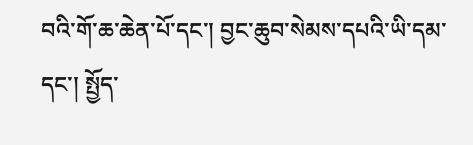བའི་གོ་ཆ་ཆེན་པོ་དང་། བྱང་ཆུབ་སེམས་དཔའི་ཡི་དམ་དང་། སྤྱོད་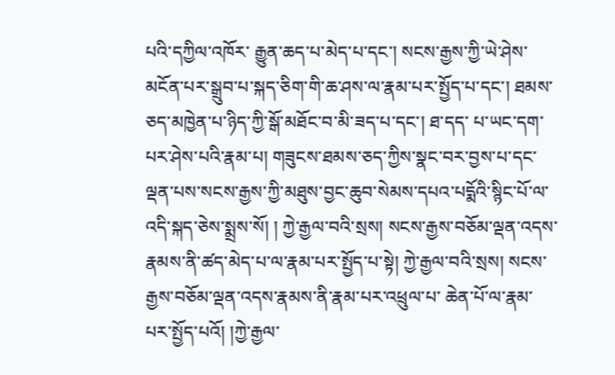པའི་དཀྱིལ་འཁོར་ རྒྱུན་ཆད་པ་མེད་པ་དང་། སངས་རྒྱས་ཀྱི་ཡེ་ཤེས་མངོན་པར་སྒྲུབ་པ་སྐད་ཅིག་གི་ཆ་ཤས་ལ་རྣམ་པར་སྤྱོད་པ་དང་། ཐམས་ཅད་མཁྱེན་པ་ཉིད་ཀྱི་སྒོ་མཐོང་བ་མི་ཟད་པ་དང་། ཐ་དད་ པ་ཡང་དག་པར་ཤེས་པའི་རྣམ་པ། གཟུངས་ཐམས་ཅད་ཀྱིས་སྣང་བར་བྱས་པ་དང་ལྡན་པས་སངས་རྒྱས་ཀྱི་མཐུས་བྱང་ཆུབ་སེམས་དཔའ་པདྨོའི་སྙིང་པོ་ལ་འདི་སྐད་ཅེས་སྨྲས་སོ། ། ཀྱེ་རྒྱལ་བའི་སྲས། སངས་རྒྱས་བཅོམ་ལྡན་འདས་རྣམས་ནི་ཚད་མེད་པ་ལ་རྣམ་པར་སྤྱོད་པ་སྟེ། ཀྱེ་རྒྱལ་བའི་སྲས། སངས་རྒྱས་བཅོམ་ལྡན་འདས་རྣམས་ནི་རྣམ་པར་འཕྲུལ་པ་ ཆེན་པོ་ལ་རྣམ་པར་སྤྱོད་པའོ། །ཀྱེ་རྒྱལ་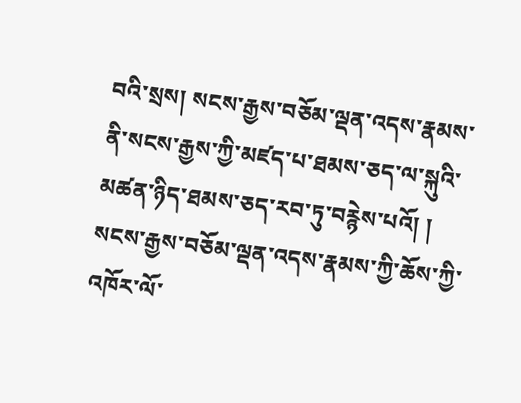བའི་སྲས། སངས་རྒྱས་བཅོམ་ལྡན་འདས་རྣམས་ནི་སངས་རྒྱས་ཀྱི་མཛད་པ་ཐམས་ཅད་ལ་སྐུའི་མཚན་ཉིད་ཐམས་ཅད་རབ་ཏུ་བརྙེས་པའོ། ། སངས་རྒྱས་བཅོམ་ལྡན་འདས་རྣམས་ཀྱི་ཆོས་ཀྱི་འཁོར་ལོ་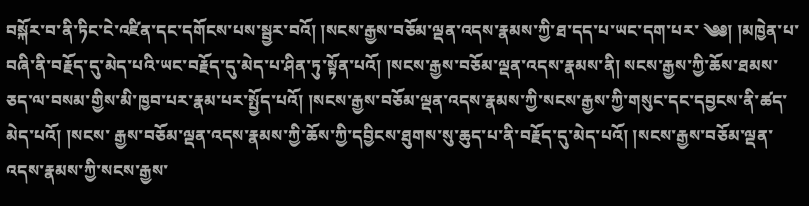བསྐོར་བ་ནི་ཏིང་ངེ་འཛིན་དང་དགོངས་པས་སྦྱར་བའོ། །སངས་རྒྱས་བཅོམ་ལྡན་འདས་རྣམས་ཀྱི་ཐ་དད་པ་ཡང་དག་པར་ ༄༅། །མཁྱེན་པ་བཞི་ནི་བརྗོད་དུ་མེད་པའི་ཡང་བརྗོད་དུ་མེད་པ་ཤིན་ཏུ་སྟོན་པའོ། །སངས་རྒྱས་བཅོམ་ལྡན་འདས་རྣམས་ནི། སངས་རྒྱས་ཀྱི་ཆོས་ཐམས་ ཅད་ལ་བསམ་གྱིས་མི་ཁྱབ་པར་རྣམ་པར་སྤྱོད་པའོ། །སངས་རྒྱས་བཅོམ་ལྡན་འདས་རྣམས་ཀྱི་སངས་རྒྱས་ཀྱི་གསུང་དང་དབྱངས་ནི་ཚད་མེད་པའོ། །སངས་ རྒྱས་བཅོམ་ལྡན་འདས་རྣམས་ཀྱི་ཆོས་ཀྱི་དབྱིངས་ཐུགས་སུ་ཆུད་པ་ནི་བརྗོད་དུ་མེད་པའོ། །སངས་རྒྱས་བཅོམ་ལྡན་འདས་རྣམས་ཀྱི་སངས་རྒྱས་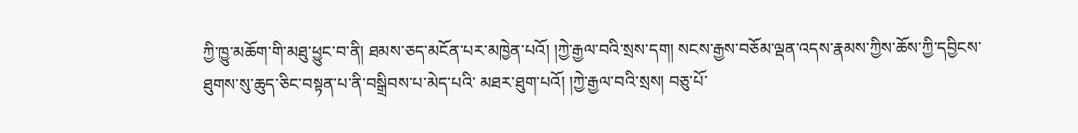ཀྱི་ཁྱུ་མཆོག་གི་མཐུ་ཕྱུང་བ་ནི། ཐམས་ཅད་མངོན་པར་མཁྱེན་པའོ། །ཀྱེ་རྒྱལ་བའི་སྲས་དག། སངས་རྒྱས་བཅོམ་ལྡན་འདས་རྣམས་ཀྱིས་ཆོས་ཀྱི་དབྱིངས་ཐུགས་སུ་ཆུད་ཅིང་བསྟན་པ་ནི་བསྒྲིབས་པ་མེད་པའི་ མཐར་ཐུག་པའོ། །ཀྱེ་རྒྱལ་བའི་སྲས། བཅུ་པོ་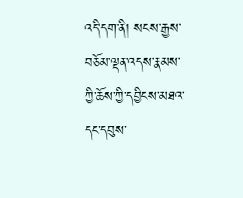འདི་དག་ནི། སངས་རྒྱས་བཅོམ་ལྡན་འདས་རྣམས་ཀྱི་ཆོས་ཀྱི་དབྱིངས་མཐའ་དང་དབུས་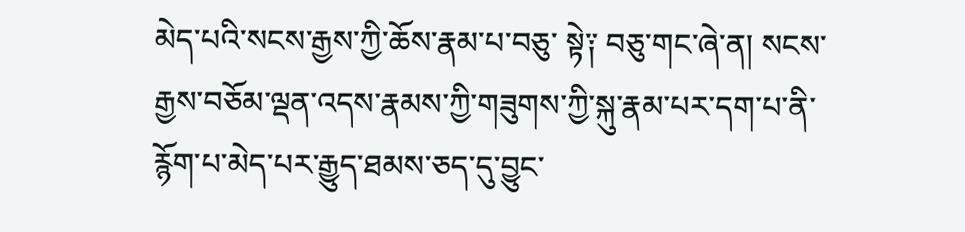མེད་པའི་སངས་རྒྱས་ཀྱི་ཆོས་རྣམ་པ་བཅུ་ སྟེ༑ བཅུ་གང་ཞེ་ན། སངས་རྒྱས་བཅོམ་ལྡན་འདས་རྣམས་ཀྱི་གཟུགས་ཀྱི་སྐུ་རྣམ་པར་དག་པ་ནི་རྙོག་པ་མེད་པར་རྒྱུད་ཐམས་ཅད་དུ་བྱུང་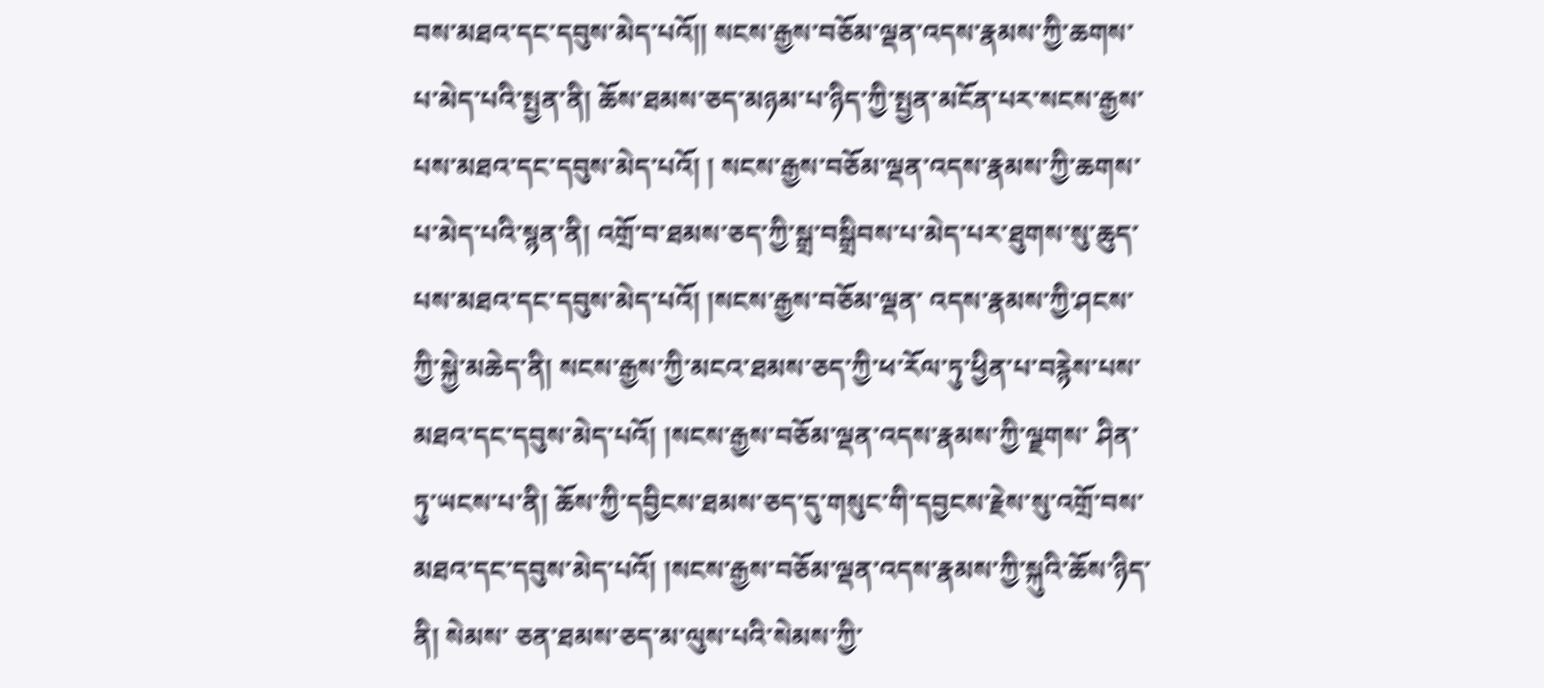བས་མཐའ་དང་དབུས་མེད་པའོ།། སངས་རྒྱས་བཅོམ་ལྡན་འདས་རྣམས་ཀྱི་ཆགས་པ་མེད་པའི་སྤྱན་ནི། ཆོས་ཐམས་ཅད་མཉམ་པ་ཉིད་ཀྱི་སྤྱན་མངོན་པར་སངས་རྒྱས་པས་མཐའ་དང་དབུས་མེད་པའོ། ། སངས་རྒྱས་བཅོམ་ལྡན་འདས་རྣམས་ཀྱི་ཆགས་པ་མེད་པའི་སྙན་ནི། འགྲོ་བ་ཐམས་ཅད་ཀྱི་སྒྲ་བསྒྲིབས་པ་མེད་པར་ཐུགས་སུ་ཆུད་པས་མཐའ་དང་དབུས་མེད་པའོ། །སངས་རྒྱས་བཅོམ་ལྡན་ འདས་རྣམས་ཀྱི་ཤངས་ཀྱི་སྐྱེ་མཆེད་ནི། སངས་རྒྱས་ཀྱི་མངའ་ཐམས་ཅད་ཀྱི་ཕ་རོལ་ཏུ་ཕྱིན་པ་བརྙེས་པས་མཐའ་དང་དབུས་མེད་པའོ། །སངས་རྒྱས་བཅོམ་ལྡན་འདས་རྣམས་ཀྱི་ལྗགས་ ཤིན་ཏུ་ཡངས་པ་ནི། ཆོས་ཀྱི་དབྱིངས་ཐམས་ཅད་དུ་གསུང་གི་དབྱངས་རྗེས་སུ་འགྲོ་བས་མཐའ་དང་དབུས་མེད་པའོ། །སངས་རྒྱས་བཅོམ་ལྡན་འདས་རྣམས་ཀྱི་སྐུའི་ཆོས་ཉིད་ནི། སེམས་ ཅན་ཐམས་ཅད་མ་ལུས་པའི་སེམས་ཀྱི་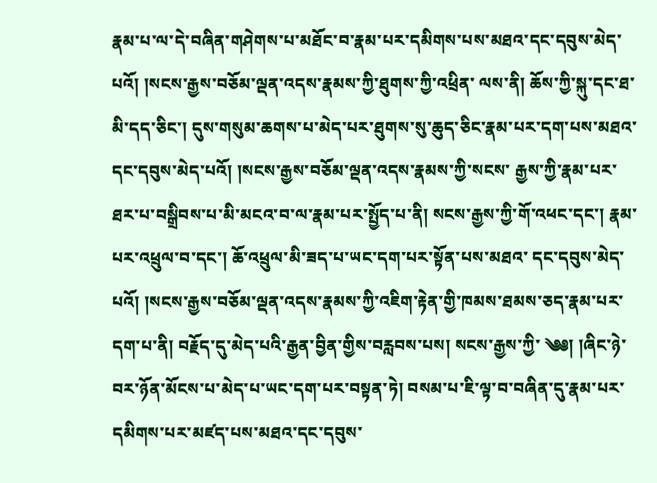རྣམ་པ་ལ་དེ་བཞིན་གཤེགས་པ་མཐོང་བ་རྣམ་པར་དམིགས་པས་མཐའ་དང་དབུས་མེད་པའོ། །སངས་རྒྱས་བཅོམ་ལྡན་འདས་རྣམས་ཀྱི་ཐུགས་ཀྱི་འཕྲིན་ ལས་ནི། ཆོས་ཀྱི་སྐུ་དང་ཐ་མི་དད་ཅིང་། དུས་གསུམ་ཆགས་པ་མེད་པར་ཐུགས་སུ་ཆུད་ཅིང་རྣམ་པར་དག་པས་མཐའ་དང་དབུས་མེད་པའོ། །སངས་རྒྱས་བཅོམ་ལྡན་འདས་རྣམས་ཀྱི་སངས་ རྒྱས་ཀྱི་རྣམ་པར་ཐར་པ་བསྒྲིབས་པ་མི་མངའ་བ་ལ་རྣམ་པར་སྤྱོད་པ་ནི། སངས་རྒྱས་ཀྱི་གོ་འཕང་དང་། རྣམ་པར་འཕྲུལ་བ་དང་། ཆོ་འཕྲུལ་མི་ཟད་པ་ཡང་དག་པར་སྟོན་པས་མཐའ་ དང་དབུས་མེད་པའོ། །སངས་རྒྱས་བཅོམ་ལྡན་འདས་རྣམས་ཀྱི་འཇིག་རྟེན་གྱི་ཁམས་ཐམས་ཅད་རྣམ་པར་དག་པ་ནི། བརྗོད་དུ་མེད་པའི་རྒྱན་བྱིན་གྱིས་བརླབས་པས། སངས་རྒྱས་ཀྱི་ ༄༅། །ཞིང་ཉེ་བར་ཉོན་མོངས་པ་མེད་པ་ཡང་དག་པར་བསྟན་ཏེ། བསམ་པ་ཇི་ལྟ་བ་བཞིན་དུ་རྣམ་པར་དམིགས་པར་མཛད་པས་མཐའ་དང་དབུས་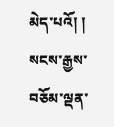མེད་པའོ། ། སངས་རྒྱས་བཅོམ་ལྡན་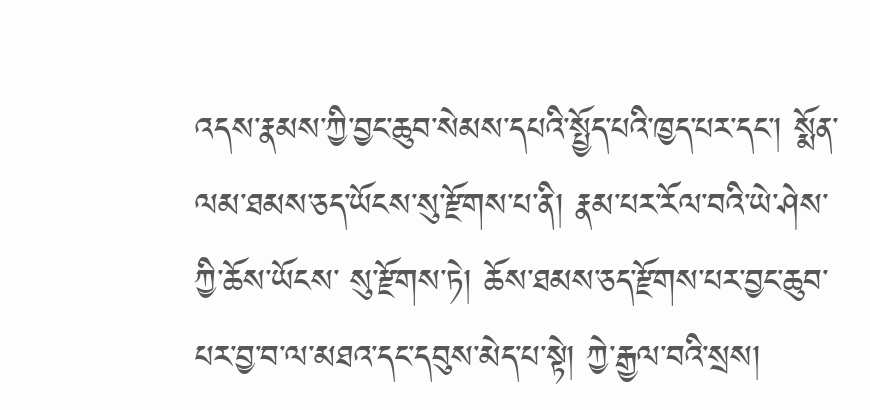འདས་རྣམས་ཀྱི་བྱང་ཆུབ་སེམས་དཔའི་སྤྱོད་པའི་ཁྱད་པར་དང་། སྨོན་ལམ་ཐམས་ཅད་ཡོངས་སུ་རྫོགས་པ་ནི། རྣམ་པར་རོལ་བའི་ཡེ་ཤེས་ཀྱི་ཆོས་ཡོངས་ སུ་རྫོགས་ཏེ། ཆོས་ཐམས་ཅད་རྫོགས་པར་བྱང་ཆུབ་པར་བྱ་བ་ལ་མཐའ་དང་དབུས་མེད་པ་སྟེ། ཀྱེ་རྒྱལ་བའི་སྲས།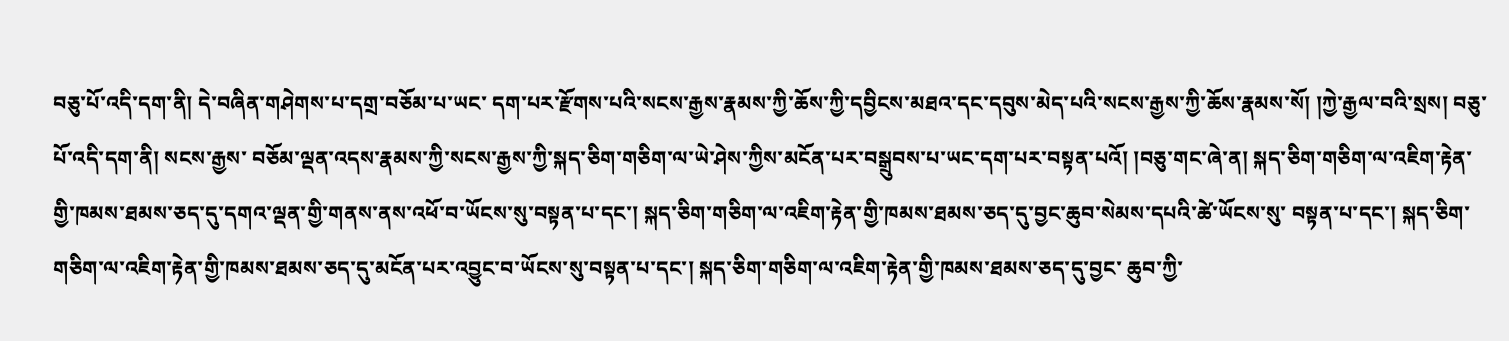བཅུ་པོ་འདི་དག་ནི། དེ་བཞིན་གཤེགས་པ་དགྲ་བཅོམ་པ་ཡང་ དག་པར་རྫོགས་པའི་སངས་རྒྱས་རྣམས་ཀྱི་ཆོས་ཀྱི་དབྱིངས་མཐའ་དང་དབུས་མེད་པའི་སངས་རྒྱས་ཀྱི་ཆོས་རྣམས་སོ། །ཀྱེ་རྒྱལ་བའི་སྲས། བཅུ་པོ་འདི་དག་ནི། སངས་རྒྱས་ བཅོམ་ལྡན་འདས་རྣམས་ཀྱི་སངས་རྒྱས་ཀྱི་སྐད་ཅིག་གཅིག་ལ་ཡེ་ཤེས་ཀྱིས་མངོན་པར་བསྒྲུབས་པ་ཡང་དག་པར་བསྟན་པའོ། །བཅུ་གང་ཞེ་ན། སྐད་ཅིག་གཅིག་ལ་འཇིག་རྟེན་ གྱི་ཁམས་ཐམས་ཅད་དུ་དགའ་ལྡན་གྱི་གནས་ནས་འཕོ་བ་ཡོངས་སུ་བསྟན་པ་དང་། སྐད་ཅིག་གཅིག་ལ་འཇིག་རྟེན་གྱི་ཁམས་ཐམས་ཅད་དུ་བྱང་ཆུབ་སེམས་དཔའི་ཚེ་ཡོངས་སུ་ བསྟན་པ་དང་། སྐད་ཅིག་གཅིག་ལ་འཇིག་རྟེན་གྱི་ཁམས་ཐམས་ཅད་དུ་མངོན་པར་འབྱུང་བ་ཡོངས་སུ་བསྟན་པ་དང་། སྐད་ཅིག་གཅིག་ལ་འཇིག་རྟེན་གྱི་ཁམས་ཐམས་ཅད་དུ་བྱང་ ཆུབ་ཀྱི་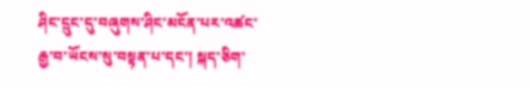ཤིང་དྲུང་དུ་བཞུགས་ཤིང་མངོན་པར་འཚང་རྒྱ་བ་ཡོངས་སུ་བསྟན་པ་དང་། སྐད་ཅིག་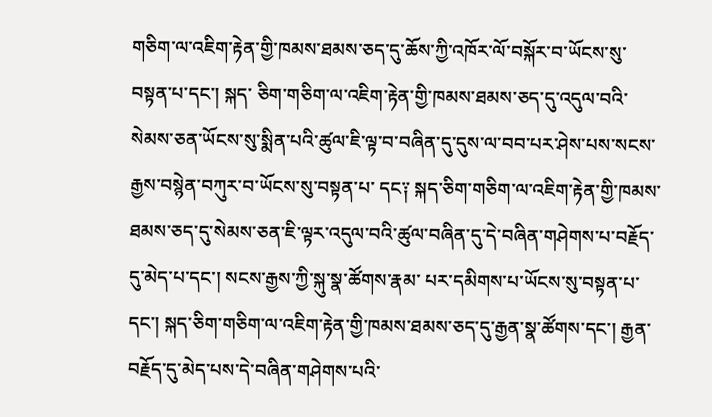གཅིག་ལ་འཇིག་རྟེན་གྱི་ཁམས་ཐམས་ཅད་དུ་ཆོས་ཀྱི་འཁོར་ལོ་བསྐོར་བ་ཡོངས་སུ་བསྟན་པ་དང་། སྐད་ ཅིག་གཅིག་ལ་འཇིག་རྟེན་གྱི་ཁམས་ཐམས་ཅད་དུ་འདུལ་བའི་སེམས་ཅན་ཡོངས་སུ་སྨིན་པའི་ཚུལ་ཇི་ལྟ་བ་བཞིན་དུ་དུས་ལ་བབ་པར་ཤེས་པས་སངས་རྒྱས་བསྙེན་བཀུར་བ་ཡོངས་སུ་བསྟན་པ་ དང༑ སྐད་ཅིག་གཅིག་ལ་འཇིག་རྟེན་གྱི་ཁམས་ཐམས་ཅད་དུ་སེམས་ཅན་ཇི་ལྟར་འདུལ་བའི་ཚུལ་བཞིན་དུ་དེ་བཞིན་གཤེགས་པ་བརྗོད་དུ་མེད་པ་དང་། སངས་རྒྱས་ཀྱི་སྐུ་སྣ་ཚོགས་རྣམ་ པར་དམིགས་པ་ཡོངས་སུ་བསྟན་པ་དང་། སྐད་ཅིག་གཅིག་ལ་འཇིག་རྟེན་གྱི་ཁམས་ཐམས་ཅད་དུ་རྒྱན་སྣ་ཚོགས་དང་། རྒྱན་བརྗོད་དུ་མེད་པས་དེ་བཞིན་གཤེགས་པའི་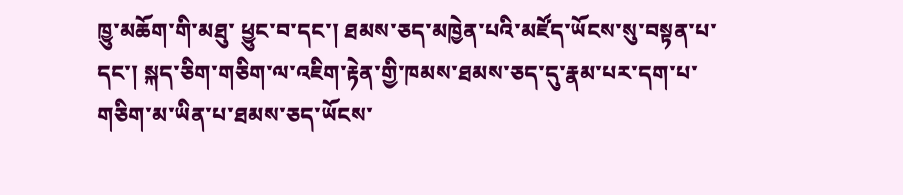ཁྱུ་མཆོག་གི་མཐུ་ ཕྱུང་བ་དང་། ཐམས་ཅད་མཁྱེན་པའི་མཛོད་ཡོངས་སུ་བསྟན་པ་དང་། སྐད་ཅིག་གཅིག་ལ་འཇིག་རྟེན་གྱི་ཁམས་ཐམས་ཅད་དུ་རྣམ་པར་དག་པ་གཅིག་མ་ཡིན་པ་ཐམས་ཅད་ཡོངས་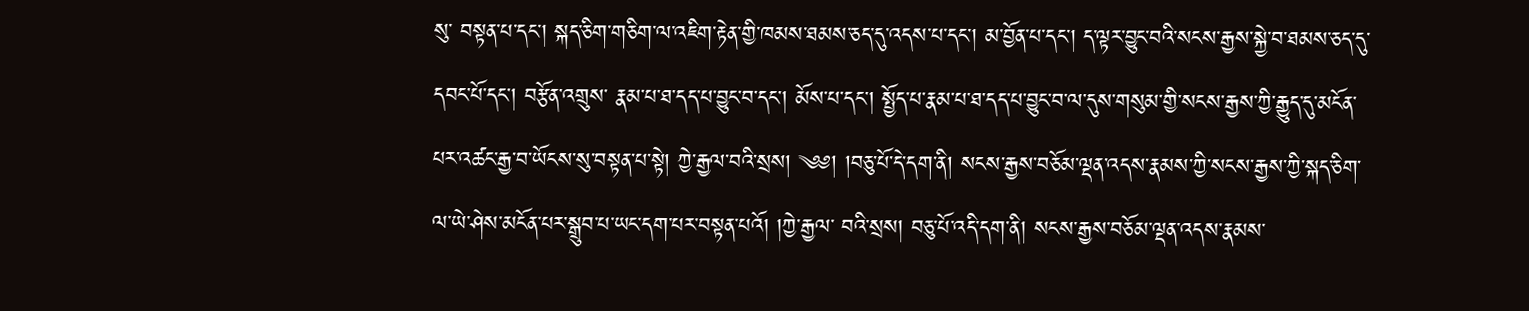སུ་ བསྟན་པ་དང་། སྐད་ཅིག་གཅིག་ལ་འཇིག་རྟེན་གྱི་ཁམས་ཐམས་ཅད་དུ་འདས་པ་དང་། མ་བྱོན་པ་དང་། ད་ལྟར་བྱུང་བའི་སངས་རྒྱས་སྐྱེ་བ་ཐམས་ཅད་དུ་དབང་པོ་དང་། བརྩོན་འགྲུས་ རྣམ་པ་ཐ་དད་པ་བྱུང་བ་དང་། མོས་པ་དང་། སྤྱོད་པ་རྣམ་པ་ཐ་དད་པ་བྱུང་བ་ལ་དུས་གསུམ་གྱི་སངས་རྒྱས་ཀྱི་རྒྱུད་དུ་མངོན་པར་འཚང་རྒྱ་བ་ཡོངས་སུ་བསྟན་པ་སྟེ། ཀྱེ་རྒྱལ་བའི་སྲས། ༄༅། །བཅུ་པོ་དེ་དག་ནི། སངས་རྒྱས་བཅོམ་ལྡན་འདས་རྣམས་ཀྱི་སངས་རྒྱས་ཀྱི་སྐད་ཅིག་ལ་ཡེ་ཤེས་མངོན་པར་སྒྲུབ་པ་ཡང་དག་པར་བསྟན་པའོ། །ཀྱེ་རྒྱལ་ བའི་སྲས། བཅུ་པོ་འདི་དག་ནི། སངས་རྒྱས་བཅོམ་ལྡན་འདས་རྣམས་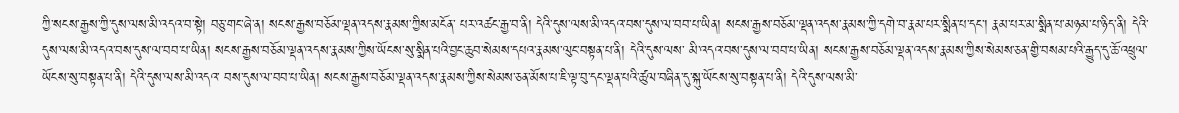ཀྱི་སངས་རྒྱས་ཀྱི་དུས་ལས་མི་འདའ་བ་སྟེ། བཅུ་གང་ཞེ་ན། སངས་རྒྱས་བཅོམ་ལྡན་འདས་རྣམས་ཀྱིས་མངོན་ པར་འཚང་རྒྱ་བ་ནི། དེའི་དུས་ལས་མི་འདའ་བས་དུས་ལ་བབ་པ་ཡིན། སངས་རྒྱས་བཅོམ་ལྡན་འདས་རྣམས་ཀྱི་དགེ་བ་རྣམ་པར་སྨིན་པ་དང་། རྣམ་པར་མ་སྨིན་པ་མཉམ་པ་ཉིད་ནི། དེའི་དུས་ལས་མི་འདའ་བས་དུས་ལ་བབ་པ་ཡིན། སངས་རྒྱས་བཅོམ་ལྡན་འདས་རྣམས་ཀྱིས་ཡོངས་སུ་སྨིན་པའི་བྱང་ཆུབ་སེམས་དཔའ་རྣམས་ལུང་བསྟན་པ་ནི། དེའི་དུས་ལས་ མི་འདའ་བས་དུས་ལ་བབ་པ་ཡིན། སངས་རྒྱས་བཅོམ་ལྡན་འདས་རྣམས་ཀྱིས་སེམས་ཅན་གྱི་བསམ་པའི་རྒྱུད་དུ་ཆོ་འཕྲུལ་ཡོངས་སུ་བསྟན་པ་ནི། དེའི་དུས་ལས་མི་འདའ་ བས་དུས་ལ་བབ་པ་ཡིན། སངས་རྒྱས་བཅོམ་ལྡན་འདས་རྣམས་ཀྱིས་སེམས་ཅན་མོས་པ་ཇི་ལྟ་བུ་དང་ལྡན་པའི་ཚུལ་བཞིན་དུ་སྐུ་ཡོངས་སུ་བསྟན་པ་ནི། དེའི་དུས་ལས་མི་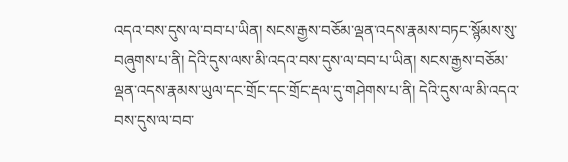འདའ་བས་དུས་ལ་བབ་པ་ཡིན། སངས་རྒྱས་བཅོམ་ལྡན་འདས་རྣམས་བཏང་སྙོམས་སུ་བཞུགས་པ་ནི། དེའི་དུས་ལས་མི་འདའ་བས་དུས་ལ་བབ་པ་ཡིན། སངས་རྒྱས་བཅོམ་ ལྡན་འདས་རྣམས་ཡུལ་དང་གྲོང་དང་གྲོང་རྡལ་དུ་གཤེགས་པ་ནི། དེའི་དུས་ལ་མི་འདའ་བས་དུས་ལ་བབ་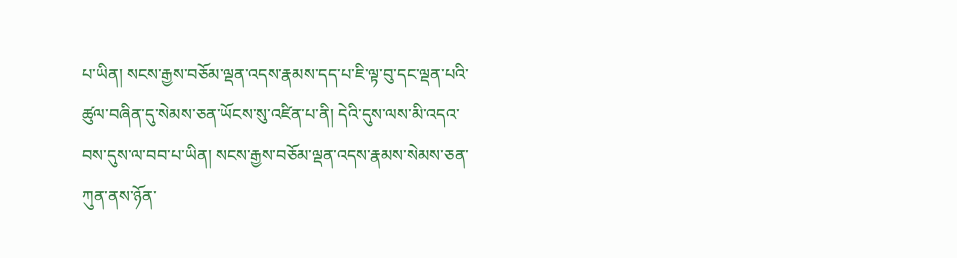པ་ཡིན། སངས་རྒྱས་བཅོམ་ལྡན་འདས་རྣམས་དད་པ་ཇི་ལྟ་བུ་དང་ལྡན་པའི་ ཚུལ་བཞིན་དུ་སེམས་ཅན་ཡོངས་སུ་འཛིན་པ་ནི། དེའི་དུས་ལས་མི་འདའ་བས་དུས་ལ་བབ་པ་ཡིན། སངས་རྒྱས་བཅོམ་ལྡན་འདས་རྣམས་སེམས་ཅན་ཀུན་ནས་ཉོན་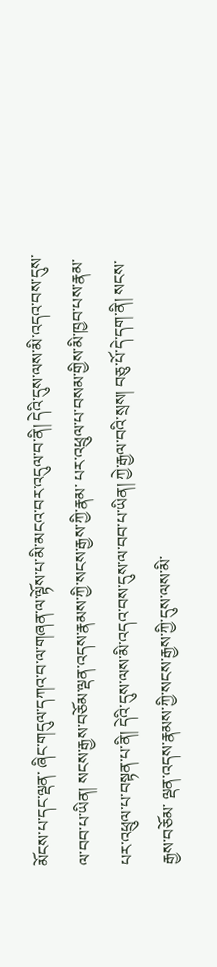མོངས་པ་དང་ལྡན་ ཞིང་གདུལ་དཀའ་བ་ལ་གཞན་ལ་ལྟོས་པ་མི་མངའ་བར་འདུལ་བ་ནི། དེའི་དུས་ལས་མི་འདའ་བས་དུས་ལ་བབ་པ་ཡིན། སངས་རྒྱས་བཅོམ་ལྡན་འདས་རྣམས་ཀྱི་སངས་རྒྱས་ཀྱི་རྣམ་ པར་འཕྲུལ་པ་བསམ་གྱིས་མི་ཁྱབ་པས་རྣམ་པར་འཕྲུལ་པ་བསྟན་པ་ནི། དེའི་དུས་ལས་མི་འདའ་བས་དུས་ལ་བབ་པ་ཡིན། ཀྱེ་རྒྱལ་བའི་སྲས། བཅུ་པོ་དེ་དག་ནི། སངས་རྒྱས་བཅོམ་ ལྡན་འདས་རྣམས་ཀྱི་སངས་རྒྱས་ཀྱི་དུས་ལས་མི་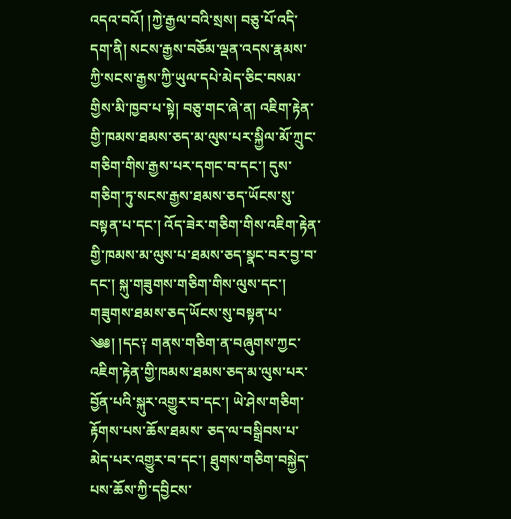འདའ་བའོ། །ཀྱེ་རྒྱལ་བའི་སྲས། བཅུ་པོ་འདི་དག་ནི། སངས་རྒྱས་བཅོམ་ལྡན་འདས་རྣམས་ཀྱི་སངས་རྒྱས་ཀྱི་ཡུལ་དཔེ་མེད་ཅིང་བསམ་ གྱིས་མི་ཁྱབ་པ་སྟེ། བཅུ་གང་ཞེ་ན། འཇིག་རྟེན་གྱི་ཁམས་ཐམས་ཅད་མ་ལུས་པར་སྐྱིལ་མོ་ཀྲུང་གཅིག་གིས་རྒྱས་པར་དགང་བ་དང་། དུས་གཅིག་ཏུ་སངས་རྒྱས་ཐམས་ཅད་ཡོངས་སུ་ བསྟན་པ་དང་། འོད་ཟེར་གཅིག་གིས་འཇིག་རྟེན་གྱི་ཁམས་མ་ལུས་པ་ཐམས་ཅད་སྣང་བར་བྱ་བ་དང་། སྐུ་གཟུགས་གཅིག་གིས་ལུས་དང་། གཟུགས་ཐམས་ཅད་ཡོངས་སུ་བསྟན་པ་ ༄༅། །དང༑ གནས་གཅིག་ན་བཞུགས་ཀྱང་འཇིག་རྟེན་གྱི་ཁམས་ཐམས་ཅད་མ་ལུས་པར་བྱོན་པའི་སྐུར་འགྱུར་བ་དང་། ཡེ་ཤེས་གཅིག་རྟོགས་པས་ཆོས་ཐམས་ ཅད་ལ་བསྒྲིབས་པ་མེད་པར་འགྱུར་བ་དང་། ཐུགས་གཅིག་བསྐྱེད་པས་ཆོས་ཀྱི་དབྱིངས་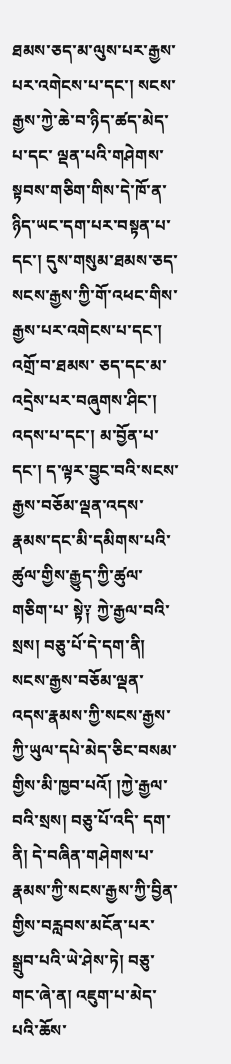ཐམས་ཅད་མ་ལུས་པར་རྒྱས་པར་འགེངས་པ་དང་། སངས་རྒྱས་ཀྱེ་ཆེ་བ་ཉིད་ཚད་མེད་པ་དང་ ལྡན་པའི་གཤེགས་སྟབས་གཅིག་གིས་དེ་ཁོ་ན་ཉིད་ཡང་དག་པར་བསྟན་པ་དང་། དུས་གསུམ་ཐམས་ཅད་སངས་རྒྱས་ཀྱི་གོ་འཕང་གིས་རྒྱས་པར་འགེངས་པ་དང་། འགྲོ་བ་ཐམས་ ཅད་དང་མ་འདྲེས་པར་བཞུགས་ཤིང་། འདས་པ་དང་། མ་བྱོན་པ་དང་། ད་ལྟར་བྱུང་བའི་སངས་རྒྱས་བཅོམ་ལྡན་འདས་རྣམས་དང་མི་དམིགས་པའི་ཚུལ་གྱིས་རྒྱུད་ཀྱི་ཚུལ་གཅིག་པ་ སྟེ༑ ཀྱེ་རྒྱལ་བའི་སྲས། བཅུ་པོ་དེ་དག་ནི། སངས་རྒྱས་བཅོམ་ལྡན་འདས་རྣམས་ཀྱི་སངས་རྒྱས་ཀྱི་ཡུལ་དཔེ་མེད་ཅིང་བསམ་གྱིས་མི་ཁྱབ་པའོ། །ཀྱེ་རྒྱལ་བའི་སྲས། བཅུ་པོ་འདི་ དག་ནི། དེ་བཞིན་གཤེགས་པ་རྣམས་ཀྱི་སངས་རྒྱས་ཀྱི་བྱིན་གྱིས་བརླབས་མངོན་པར་སྒྲུབ་པའི་ཡེ་ཤེས་ཏེ། བཅུ་གང་ཞེ་ན། འཇུག་པ་མེད་པའི་ཆོས་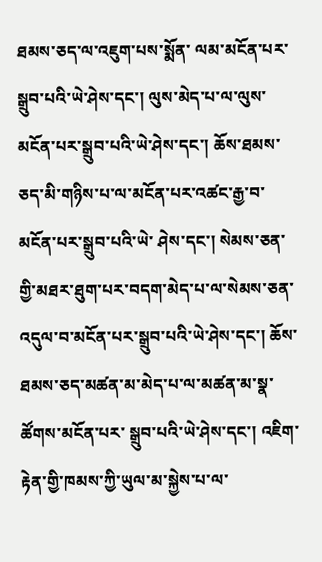ཐམས་ཅད་ལ་འཇུག་པས་སྨོན་ ལམ་མངོན་པར་སྒྲུབ་པའི་ཡེ་ཤེས་དང་། ལུས་མེད་པ་ལ་ལུས་མངོན་པར་སྒྲུབ་པའི་ཡེ་ཤེས་དང་། ཆོས་ཐམས་ཅད་མི་གཉིས་པ་ལ་མངོན་པར་འཚང་རྒྱ་བ་མངོན་པར་སྒྲུབ་པའི་ཡེ་ ཤེས་དང་། སེམས་ཅན་གྱི་མཐར་ཐུག་པར་བདག་མེད་པ་ལ་སེམས་ཅན་འདུལ་བ་མངོན་པར་སྒྲུབ་པའི་ཡེ་ཤེས་དང་། ཆོས་ཐམས་ཅད་མཚན་མ་མེད་པ་ལ་མཚན་མ་སྣ་ཚོགས་མངོན་པར་ སྒྲུབ་པའི་ཡེ་ཤེས་དང་། འཇིག་རྟེན་གྱི་ཁམས་ཀྱི་ཡུལ་མ་སྐྱེས་པ་ལ་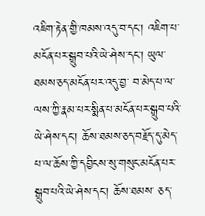འཇིག་རྟེན་གྱི་ཁམས་འདུ་བ་དང་། འཇིག་པ་མངོན་པར་སྒྲུབ་པའི་ཡེ་ཤེས་དང་། ཡུལ་ཐམས་ཅད་མངོན་པར་འདུ་བྱ་ བ་མེད་པ་ལ་ལས་ཀྱི་རྣམ་པར་སྨིན་པ་མངོན་པར་སྒྲུབ་པའི་ཡེ་ཤེས་དང་། ཆོས་ཐམས་ཅད་བརྗོད་དུ་མེད་པ་ལ་ཆོས་ཀྱི་དབྱིངས་སུ་གསུང་མངོན་པར་སྒྲུབ་པའི་ཡེ་ཤེས་དང་། ཆོས་ཐམས་ ཅད་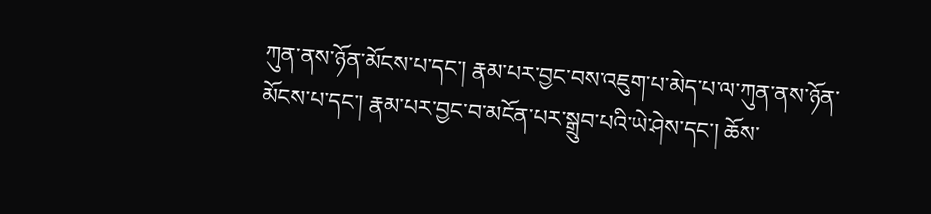ཀུན་ནས་ཉོན་མོངས་པ་དང་། རྣམ་པར་བྱང་བས་འཇུག་པ་མེད་པ་ལ་ཀུན་ནས་ཉོན་མོངས་པ་དང་། རྣམ་པར་བྱང་བ་མངོན་པར་སྒྲུབ་པའི་ཡེ་ཤེས་དང་། ཆོས་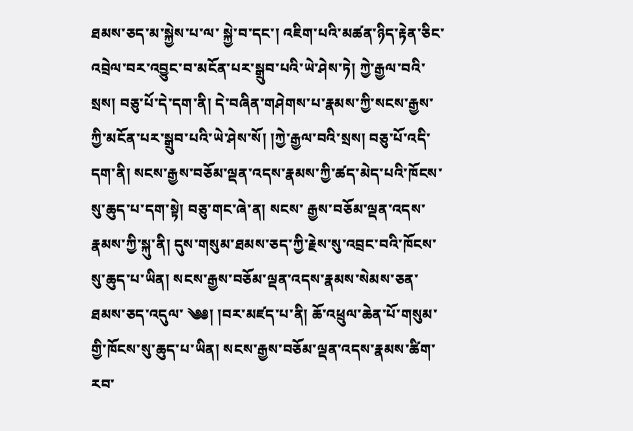ཐམས་ཅད་མ་སྐྱེས་པ་ལ་ སྐྱེ་བ་དང་། འཇིག་པའི་མཚན་ཉིད་རྟེན་ཅིང་འབྲེལ་བར་འབྱུང་བ་མངོན་པར་སྒྲུབ་པའི་ཡེ་ཤེས་ཏེ། ཀྱེ་རྒྱལ་བའི་སྲས། བཅུ་པོ་དེ་དག་ནི། དེ་བཞིན་གཤེགས་པ་རྣམས་ཀྱི་སངས་རྒྱས་ ཀྱི་མངོན་པར་སྒྲུབ་པའི་ཡེ་ཤེས་སོ། །ཀྱེ་རྒྱལ་བའི་སྲས། བཅུ་པོ་འདི་དག་ནི། སངས་རྒྱས་བཅོམ་ལྡན་འདས་རྣམས་ཀྱི་ཚད་མེད་པའི་ཁོངས་སུ་ཆུད་པ་དག་སྟེ། བཅུ་གང་ཞེ་ན། སངས་ རྒྱས་བཅོམ་ལྡན་འདས་རྣམས་ཀྱི་སྐུ་ནི། དུས་གསུམ་ཐམས་ཅད་ཀྱི་རྗེས་སུ་འབྲང་བའི་ཁོངས་སུ་ཆུད་པ་ཡིན། སངས་རྒྱས་བཅོམ་ལྡན་འདས་རྣམས་སེམས་ཅན་ཐམས་ཅད་འདུལ་ ༄༅། །བར་མཛད་པ་ནི། ཆོ་འཕྲུལ་ཆེན་པོ་གསུམ་གྱི་ཁོངས་སུ་ཆུད་པ་ཡིན། སངས་རྒྱས་བཅོམ་ལྡན་འདས་རྣམས་ཚིག་རབ་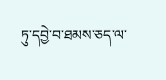ཏུ་དབྱེ་བ་ཐམས་ཅད་ལ་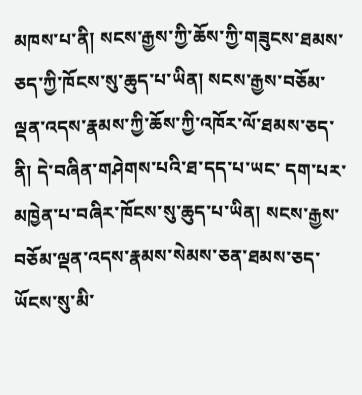མཁས་པ་ནི། སངས་རྒྱས་ཀྱི་ཆོས་ཀྱི་གཟུངས་ཐམས་ཅད་ཀྱི་ཁོངས་སུ་ཆུད་པ་ཡིན། སངས་རྒྱས་བཅོམ་ལྡན་འདས་རྣམས་ཀྱི་ཆོས་ཀྱི་འཁོར་ལོ་ཐམས་ཅད་ནི། དེ་བཞིན་གཤེགས་པའི་ཐ་དད་པ་ཡང་ དག་པར་མཁྱེན་པ་བཞིར་ཁོངས་སུ་ཆུད་པ་ཡིན། སངས་རྒྱས་བཅོམ་ལྡན་འདས་རྣམས་སེམས་ཅན་ཐམས་ཅད་ཡོངས་སུ་མི་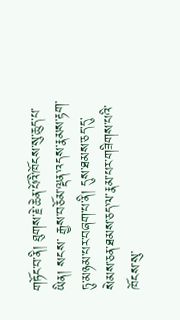གཏོང་བ་ནི། ཐུགས་རྗེ་ཆེན་པོའི་ཁོངས་སུ་ཆུད་པ་ཡིན། སངས་ རྒྱས་བཅོམ་ལྡན་འདས་རྣམས་རྟག་ཏུ་མཉམ་པར་བཞག་པ་ནི། དུས་ཐམས་ཅད་དུ་སེམས་ཅན་ཐམས་ཅད་ལ་རྣམ་པར་གཟིགས་པའི་ཁོངས་སུ་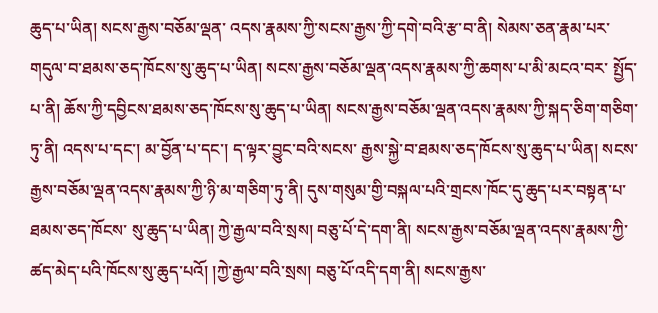ཆུད་པ་ཡིན། སངས་རྒྱས་བཅོམ་ལྡན་ འདས་རྣམས་ཀྱི་སངས་རྒྱས་ཀྱི་དགེ་བའི་རྩ་བ་ནི། སེམས་ཅན་རྣམ་པར་གདུལ་བ་ཐམས་ཅད་ཁོངས་སུ་ཆུད་པ་ཡིན། སངས་རྒྱས་བཅོམ་ལྡན་འདས་རྣམས་ཀྱི་ཆགས་པ་མི་མངའ་བར་ སྤྱོད་པ་ནི། ཆོས་ཀྱི་དབྱིངས་ཐམས་ཅད་ཁོངས་སུ་ཆུད་པ་ཡིན། སངས་རྒྱས་བཅོམ་ལྡན་འདས་རྣམས་ཀྱི་སྐད་ཅིག་གཅིག་ཏུ་ནི། འདས་པ་དང་། མ་བྱོན་པ་དང་། ད་ལྟར་བྱུང་བའི་སངས་ རྒྱས་སྐྱེ་བ་ཐམས་ཅད་ཁོངས་སུ་ཆུད་པ་ཡིན། སངས་རྒྱས་བཅོམ་ལྡན་འདས་རྣམས་ཀྱི་ཉི་མ་གཅིག་ཏུ་ནི། དུས་གསུམ་གྱི་བསྐལ་པའི་གྲངས་ཁོང་དུ་ཆུད་པར་བསྟན་པ་ཐམས་ཅད་ཁོངས་ སུ་ཆུད་པ་ཡིན། ཀྱེ་རྒྱལ་བའི་སྲས། བཅུ་པོ་དེ་དག་ནི། སངས་རྒྱས་བཅོམ་ལྡན་འདས་རྣམས་ཀྱི་ཚད་མེད་པའི་ཁོངས་སུ་ཆུད་པའོ། །ཀྱེ་རྒྱལ་བའི་སྲས། བཅུ་པོ་འདི་དག་ནི། སངས་རྒྱས་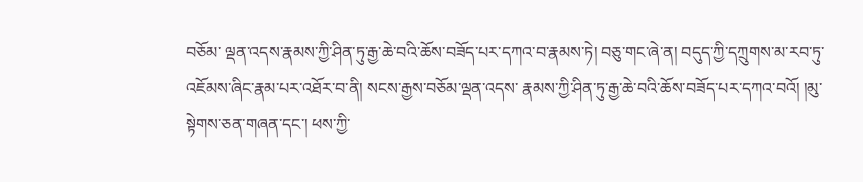བཅོམ་ ལྡན་འདས་རྣམས་ཀྱི་ཤིན་ཏུ་རྒྱ་ཆེ་བའི་ཆོས་བཟོད་པར་དཀའ་བ་རྣམས་ཏེ། བཅུ་གང་ཞེ་ན། བདུད་ཀྱི་དཀྲུགས་མ་རབ་ཏུ་འཇོམས་ཞིང་རྣམ་པར་འཐོར་བ་ནི། སངས་རྒྱས་བཅོམ་ལྡན་འདས་ རྣམས་ཀྱི་ཤིན་ཏུ་རྒྱ་ཆེ་བའི་ཆོས་བཟོད་པར་དཀའ་བའོ། །མུ་སྟེགས་ཅན་གཞན་དང་། ཕས་ཀྱི་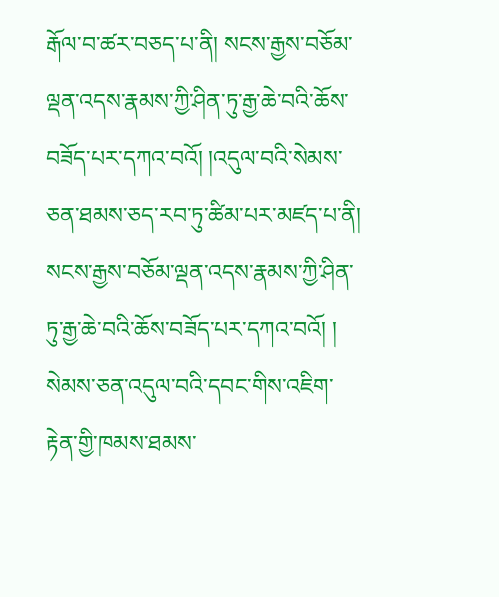རྒོལ་བ་ཚར་བཅད་པ་ནི། སངས་རྒྱས་བཅོམ་ལྡན་འདས་རྣམས་ཀྱི་ཤིན་ཏུ་རྒྱ་ཆེ་བའི་ཆོས་ བཟོད་པར་དཀའ་བའོ། །འདུལ་བའི་སེམས་ཅན་ཐམས་ཅད་རབ་ཏུ་ཚིམ་པར་མཛད་པ་ནི། སངས་རྒྱས་བཅོམ་ལྡན་འདས་རྣམས་ཀྱི་ཤིན་ཏུ་རྒྱ་ཆེ་བའི་ཆོས་བཟོད་པར་དཀའ་བའོ། ། སེམས་ཅན་འདུལ་བའི་དབང་གིས་འཇིག་རྟེན་གྱི་ཁམས་ཐམས་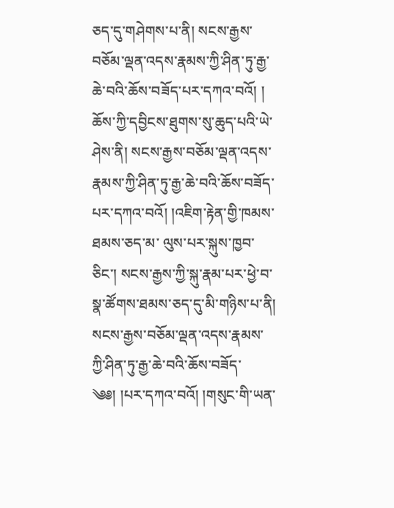ཅད་དུ་གཤེགས་པ་ནི། སངས་རྒྱས་བཅོམ་ལྡན་འདས་རྣམས་ཀྱི་ཤིན་ཏུ་རྒྱ་ཆེ་བའི་ཆོས་བཟོད་པར་དཀའ་བའོ། ། ཆོས་ཀྱི་དབྱིངས་ཐུགས་སུ་ཆུད་པའི་ཡེ་ཤེས་ནི། སངས་རྒྱས་བཅོམ་ལྡན་འདས་རྣམས་ཀྱི་ཤིན་ཏུ་རྒྱ་ཆེ་བའི་ཆོས་བཟོད་པར་དཀའ་བའོ། །འཇིག་རྟེན་གྱི་ཁམས་ཐམས་ཅད་མ་ ལུས་པར་སྐུས་ཁྱབ་ཅིང་། སངས་རྒྱས་ཀྱི་སྐུ་རྣམ་པར་ཕྱེ་བ་སྣ་ཚོགས་ཐམས་ཅད་དུ་མི་གཉིས་པ་ནི། སངས་རྒྱས་བཅོམ་ལྡན་འདས་རྣམས་ཀྱི་ཤིན་ཏུ་རྒྱ་ཆེ་བའི་ཆོས་བཟོད་ ༄༅། །པར་དཀའ་བའོ། །གསུང་གི་ཡན་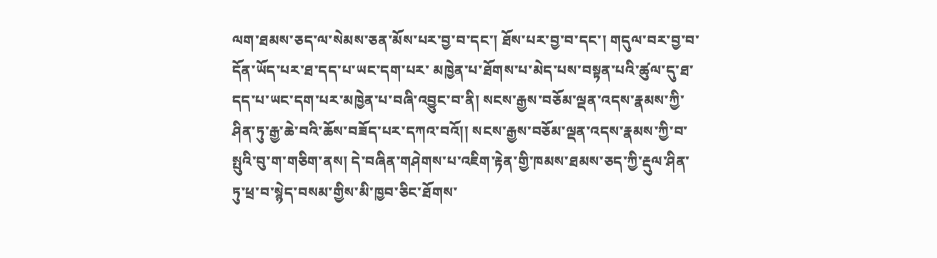ལག་ཐམས་ཅད་ལ་སེམས་ཅན་མོས་པར་བྱ་བ་དང་། ཐོས་པར་བྱ་བ་དང་། གདུལ་བར་བྱ་བ་དོན་ཡོད་པར་ཐ་དད་པ་ཡང་དག་པར་ མཁྱེན་པ་ཐོགས་པ་མེད་པས་བསྟན་པའི་ཚུལ་དུ་ཐ་དད་པ་ཡང་དག་པར་མཁྱེན་པ་བཞི་འབྱུང་བ་ནི། སངས་རྒྱས་བཅོམ་ལྡན་འདས་རྣམས་ཀྱི་ཤིན་ཏུ་རྒྱ་ཆེ་བའི་ཆོས་བཟོད་པར་དཀའ་བའོ།། སངས་རྒྱས་བཅོམ་ལྡན་འདས་རྣམས་ཀྱི་བ་སྤུའི་བུ་ག་གཅིག་ནས། དེ་བཞིན་གཤེགས་པ་འཇིག་རྟེན་གྱི་ཁམས་ཐམས་ཅད་ཀྱི་རྡུལ་ཤིན་ཏུ་ཕྲ་བ་སྙེད་བསམ་གྱིས་མི་ཁྱབ་ཅིང་ཐོགས་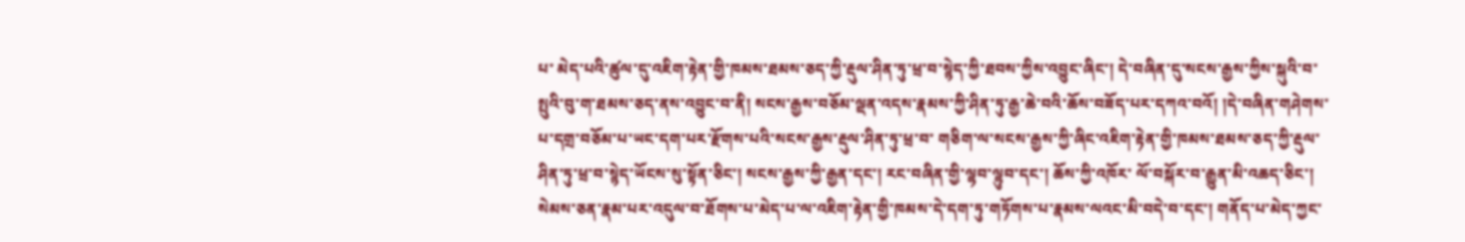པ་ མེད་པའི་ཚུལ་དུ་འཇིག་རྟེན་གྱི་ཁམས་ཐམས་ཅད་ཀྱི་རྡུལ་ཤིན་ཏུ་ཕྲ་བ་སྙེད་ཀྱི་ཐབས་ཀྱིས་འབྱུང་ཞིང་། དེ་བཞིན་དུ་སངས་རྒྱས་ཀྱིས་སྐུའི་བ་སྤུའི་བུ་ག་ཐམས་ཅད་ནས་འབྱུང་བ་ནི། སངས་རྒྱས་བཅོམ་ལྡན་འདས་རྣམས་ཀྱི་ཤིན་ཏུ་རྒྱ་ཆེ་བའི་ཆོས་བཟོད་པར་དཀའ་བའོ། །དེ་བཞིན་གཤེགས་པ་དགྲ་བཅོམ་པ་ཡང་དག་པར་རྫོགས་པའི་སངས་རྒྱས་རྡུལ་ཤིན་ཏུ་ཕྲ་བ་ གཅིག་ལ་སངས་རྒྱས་ཀྱི་ཞིང་འཇིག་རྟེན་གྱི་ཁམས་ཐམས་ཅད་ཀྱི་རྡུལ་ཤིན་ཏུ་ཕྲ་བ་སྙེད་ཡོངས་སུ་སྟོན་ཅིང་། སངས་རྒྱས་ཀྱི་རྒྱན་དང་། རང་བཞིན་གྱི་ལྷབ་ལྷུབ་དང་། ཆོས་ཀྱི་འཁོར་ ལོ་བསྐོར་བ་རྒྱུན་མི་འཆད་ཅིང་། སེམས་ཅན་རྣམ་པར་འདུལ་བ་ཐོགས་པ་མེད་པ་ལ་འཇིག་རྟེན་གྱི་ཁམས་དེ་དག་ཏུ་གཏོགས་པ་རྣམས་ལའང་མི་བདེ་བ་དང་། གནོད་པ་མེད་ཀྱང་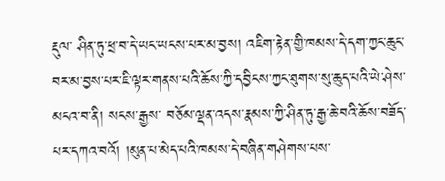རྡུལ་ ཤིན་ཏུ་ཕྲ་བ་དེ་ཡང་ཡངས་པར་མ་བྱས། འཇིག་རྟེན་གྱི་ཁམས་དེ་དག་ཀྱང་ཆུང་བར་མ་བྱས་པར་ཇི་ལྟར་གནས་པའི་ཆོས་ཀྱི་དབྱིངས་ཀྱང་ཐུགས་སུ་ཆུད་པའི་ཡེ་ཤེས་མངའ་བ་ནི། སངས་རྒྱས་ བཅོམ་ལྡན་འདས་རྣམས་ཀྱི་ཤིན་ཏུ་རྒྱ་ཆེ་བའི་ཆོས་བཟོད་པར་དཀའ་བའོ། །མུན་པ་མེད་པའི་ཁམས་དེ་བཞིན་གཤེགས་པས་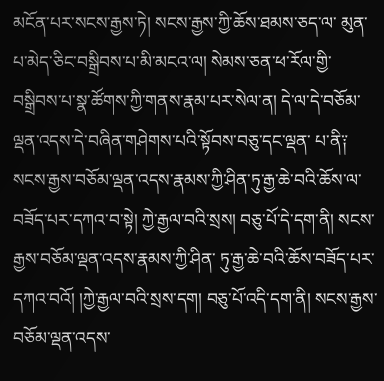མངོན་པར་སངས་རྒྱས་ཏེ། སངས་རྒྱས་ཀྱི་ཆོས་ཐམས་ཅད་ལ་ མུན་པ་མེད་ཅིང་བསྒྲིབས་པ་མི་མངའ་ལ། སེམས་ཅན་ཕ་རོལ་གྱི་བསྒྲིབས་པ་སྣ་ཚོགས་ཀྱི་གནས་རྣམ་པར་སེལ་ན། དེ་ལ་དེ་བཅོམ་ལྡན་འདས་དེ་བཞིན་གཤེགས་པའི་སྟོབས་བཅུ་དང་ལྡན་ པ་ནི༑ སངས་རྒྱས་བཅོམ་ལྡན་འདས་རྣམས་ཀྱི་ཤིན་ཏུ་རྒྱ་ཆེ་བའི་ཆོས་ལ་བཟོད་པར་དཀའ་བ་སྟེ། ཀྱེ་རྒྱལ་བའི་སྲས། བཅུ་པོ་དེ་དག་ནི། སངས་རྒྱས་བཅོམ་ལྡན་འདས་རྣམས་ཀྱི་ཤིན་ ཏུ་རྒྱ་ཆེ་བའི་ཆོས་བཟོད་པར་དཀའ་བའོ། །ཀྱེ་རྒྱལ་བའི་སྲས་དག། བཅུ་པོ་འདི་དག་ནི། སངས་རྒྱས་བཅོམ་ལྡན་འདས་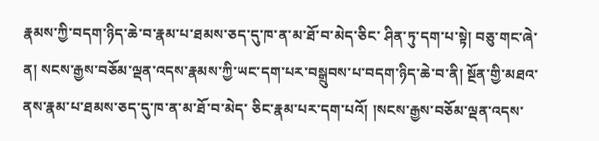རྣམས་ཀྱི་བདག་ཉིད་ཆེ་བ་རྣམ་པ་ཐམས་ཅད་དུ་ཁ་ན་མ་ཐོ་བ་མེད་ཅིང་ ཤིན་ཏུ་དག་པ་སྟེ། བཅུ་གང་ཞེ་ན། སངས་རྒྱས་བཅོམ་ལྡན་འདས་རྣམས་ཀྱི་ཡང་དག་པར་བསྒྲུབས་པ་བདག་ཉིད་ཆེ་བ་ནི། སྔོན་གྱི་མཐའ་ནས་རྣམ་པ་ཐམས་ཅད་དུ་ཁ་ན་མ་ཐོ་བ་མེད་ ཅིང་རྣམ་པར་དག་པའོ། །སངས་རྒྱས་བཅོམ་ལྡན་འདས་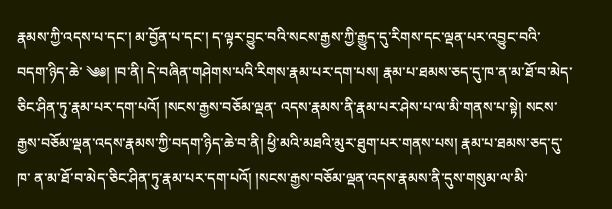རྣམས་ཀྱི་འདས་པ་དང་། མ་བྱོན་པ་དང་། ད་ལྟར་བྱུང་བའི་སངས་རྒྱས་ཀྱི་རྒྱུད་དུ་རིགས་དང་ལྡན་པར་འབྱུང་བའི་བདག་ཉིད་ཆེ་ ༄༅། །བ་ནི། དེ་བཞིན་གཤེགས་པའི་རིགས་རྣམ་པར་དག་པས། རྣམ་པ་ཐམས་ཅད་དུ་ཁ་ན་མ་ཐོ་བ་མེད་ཅིང་ཤིན་ཏུ་རྣམ་པར་དག་པའོ། །སངས་རྒྱས་བཅོམ་ལྡན་ འདས་རྣམས་ནི་རྣམ་པར་ཤེས་པ་ལ་མི་གནས་པ་སྟེ། སངས་རྒྱས་བཅོམ་ལྡན་འདས་རྣམས་ཀྱི་བདག་ཉིད་ཆེ་བ་ནི། ཕྱི་མའི་མཐའི་མུར་ཐུག་པར་གནས་པས། རྣམ་པ་ཐམས་ཅད་དུ་ཁ་ ན་མ་ཐོ་བ་མེད་ཅིང་ཤིན་ཏུ་རྣམ་པར་དག་པའོ། །སངས་རྒྱས་བཅོམ་ལྡན་འདས་རྣམས་ནི་དུས་གསུམ་ལ་མི་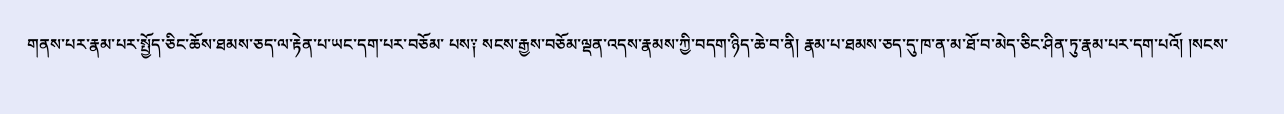གནས་པར་རྣམ་པར་སྤྱོད་ཅིང་ཆོས་ཐམས་ཅད་ལ་རྟེན་པ་ཡང་དག་པར་བཅོམ་ པས༑ སངས་རྒྱས་བཅོམ་ལྡན་འདས་རྣམས་ཀྱི་བདག་ཉིད་ཆེ་བ་ནི། རྣམ་པ་ཐམས་ཅད་དུ་ཁ་ན་མ་ཐོ་བ་མེད་ཅིང་ཤིན་ཏུ་རྣམ་པར་དག་པའོ། །སངས་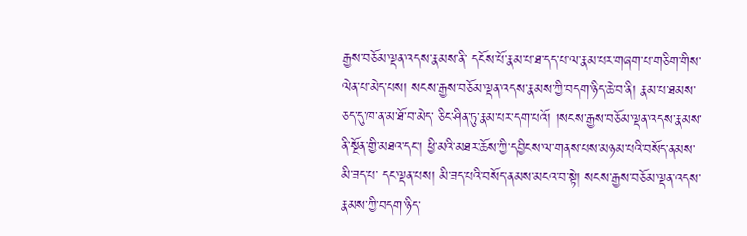རྒྱས་བཅོམ་ལྡན་འདས་རྣམས་ནི་ དངོས་པོ་རྣམ་པ་ཐ་དད་པ་ལ་རྣམ་པར་གཞག་པ་གཅིག་གིས་ལེན་པ་མེད་པས། སངས་རྒྱས་བཅོམ་ལྡན་འདས་རྣམས་ཀྱི་བདག་ཉིད་ཆེ་བ་ནི། རྣམ་པ་ཐམས་ཅད་དུ་ཁ་ན་མ་ཐོ་བ་མེད་ ཅིང་ཤིན་ཏུ་རྣམ་པར་དག་པའོ། །སངས་རྒྱས་བཅོམ་ལྡན་འདས་རྣམས་ནི་སྔོན་གྱི་མཐའ་དང་། ཕྱི་མའི་མཐར་ཆོས་ཀྱི་དབྱིངས་ལ་གནས་པས་མཉམ་པའི་བསོད་ནམས་མི་ཟད་པ་ དང་ལྡན་པས། མི་ཟད་པའི་བསོད་ནམས་མངའ་བ་སྟེ། སངས་རྒྱས་བཅོམ་ལྡན་འདས་རྣམས་ཀྱི་བདག་ཉིད་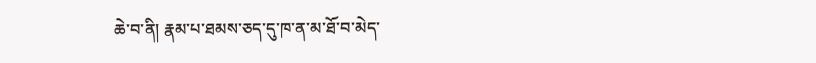ཆེ་བ་ནི། རྣམ་པ་ཐམས་ཅད་དུ་ཁ་ན་མ་ཐོ་བ་མེད་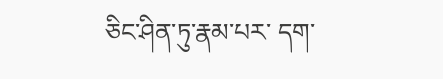ཅིང་ཤིན་ཏུ་རྣམ་པར་ དག་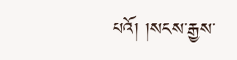པའོ། །སངས་རྒྱས་